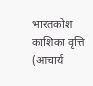भारतकोश
काशिका वृत्ति (आचार्य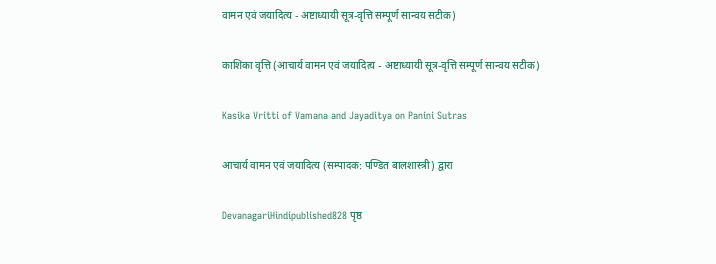वामन एवं जयादित्य - अष्टाध्यायी सूत्र-वृत्ति सम्पूर्ण सान्वय सटीक)

काशिका वृत्ति (आचार्य वामन एवं जयादित्य - अष्टाध्यायी सूत्र-वृत्ति सम्पूर्ण सान्वय सटीक)

Kasika Vritti of Vamana and Jayaditya on Panini Sutras

आचार्य वामन एवं जयादित्य (सम्पादक: पण्डित बालशास्त्री) द्वारा

DevanagariHindipublished828 पृष्ठ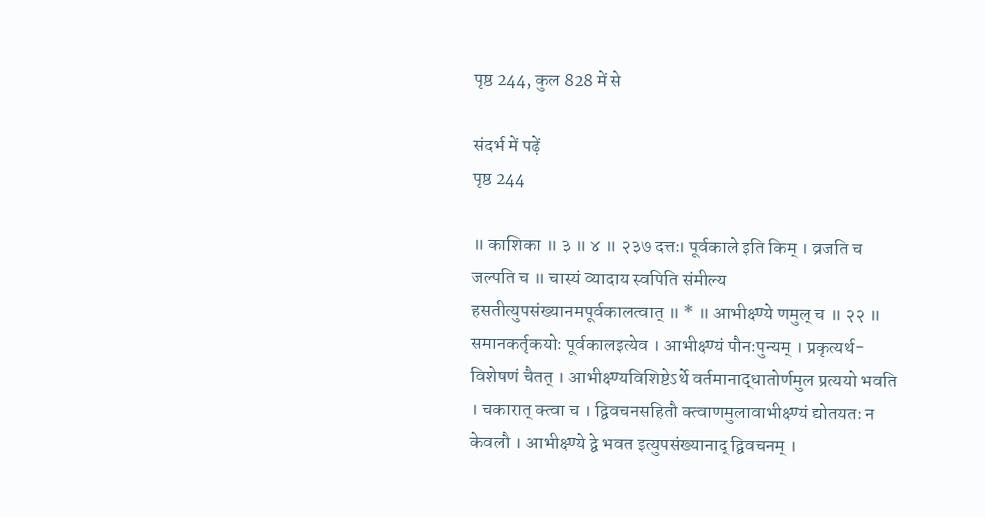पृष्ठ 244, कुल 828 में से

संदर्भ में पढ़ें
पृष्ठ 244

॥ काशिका ॥ ३ ॥ ४ ॥ २३७ दत्तः। पूर्वकाले इति किम् । व्रजति च जल्पति च ॥ चास्यं व्यादाय स्वपिति संमील्य हसतीत्युपसंख्यानमपूर्वकालत्वात् ॥ * ॥ आभीक्ष्ण्ये णमुल् च ॥ २२ ॥ समानकर्तृकयोः पूर्वकालइत्येव । आभीक्ष्ण्यं पौनःपुन्यम् । प्रकृत्यर्थ- विशेषणं चैतत् । आभीक्ष्ण्यविशिष्टेऽर्थे वर्तमानाद्धातोर्णमुल प्रत्ययो भवति । चकारात् क्त्वा च । द्विवचनसहितौ क्त्वाणमुलावाभीक्ष्ण्यं द्योतयतः न केवलौ । आभीक्ष्ण्ये द्वे भवत इत्युपसंख्यानाद् द्विवचनम् ।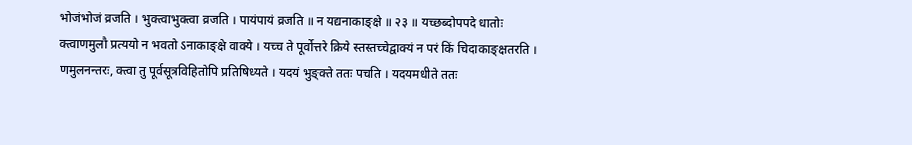भोजंभोजं व्रजति । भुक्त्वाभुक्त्वा व्रजति । पायंपायं व्रजति ॥ न यद्यनाकाङ्क्षे ॥ २३ ॥ यच्छब्दोपपदे धातोः क्त्वाणमुलौ प्रत्ययो न भवतो ऽनाकाङ्क्षे वाक्ये । यच्च ते पूर्वोत्तरे क्रिये स्तस्तच्चेद्वाक्यं न परं किं चिदाकाङ्क्षतरति । णमुलनन्तरः, क्त्वा तु पूर्वसूत्रविहितोपि प्रतिषिध्यते । यदयं भुङ्क्ते ततः पचति । यदयमधीते ततः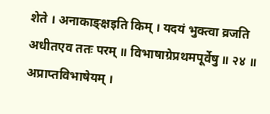शेते । अनाकाङ्क्षइति किम् । यदयं भुक्त्वा व्रजति अधीतएव ततः परम् ॥ विभाषाग्रेप्रथमपूर्वेषु ॥ २४ ॥ अप्राप्तविभाषेयम् ।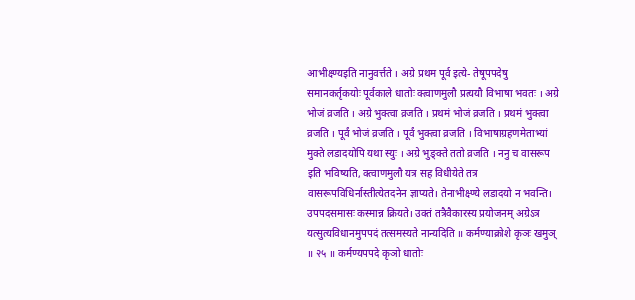आभीक्ष्ण्यइति नानुवर्त्तते । अग्रे प्रथम पूर्व इत्ये- तेषूपपदेषु समानकर्तृकयोः पूर्वकाले धातोः क्त्वाणमुलौ प्रत्ययौ विभाषा भवतः । अग्रे भोजं व्रजति । अग्रे भुक्त्वा व्रजति । प्रथमं भोजं व्रजति । प्रथमं भुक्त्वा व्रजति । पूर्वं भोजं व्रजति । पूर्वं भुक्त्वा व्रजति । विभाषाग्रहणमेताभ्यां मुक्ते लडादयोपि यथा स्युः । अग्रे भुङ्क्ते ततो व्रजति । ननु च वासरूप इति भविष्यति, क्त्वाणमुलौ यत्र सह विधीयेते तत्र वासरूपविधिर्नास्तीत्येतदनेन ज्ञाप्यते। तेनाभीक्ष्ण्ये लडादयो न भवन्ति। उपपदसमासः कस्मान्न क्रियते। उक्तं तत्रैवैकारस्य प्रयोजनम् अग्रेऽत्र यत्सुत्यविधानमुपपदं तत्समस्यते नान्यदिति ॥ कर्मण्याक्रोशे कृञः खमुञ् ॥ २५ ॥ कर्मण्यपपदे कृञो धातोः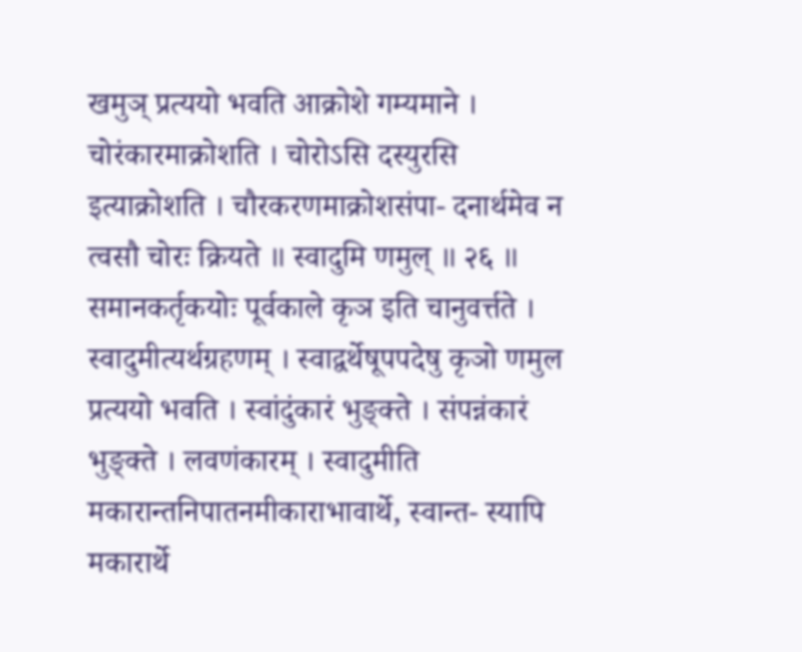खमुञ् प्रत्ययो भवति आक्रोशे गम्यमाने । चोरंकारमाक्रोशति । चोरोऽसि दस्युरसि इत्याक्रोशति । चौरकरणमाक्रोशसंपा- दनार्थमेव न त्वसौ चोरः क्रियते ॥ स्वादुमि णमुल् ॥ २६ ॥ समानकर्तृकयोः पूर्वकाले कृञ इति चानुवर्त्तते । स्वादुमीत्यर्थग्रहणम् । स्वाद्वर्थेषूपपदेषु कृञो णमुल प्रत्ययो भवति । स्वांदुंकारं भुङ्क्ते । संपन्नंकारं भुङ्क्ते । लवणंकारम् । स्वादुमीति मकारान्तनिपातनमीकाराभावार्थे, स्वान्त- स्यापि मकारार्थे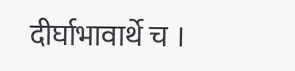दीर्घाभावार्थे च ।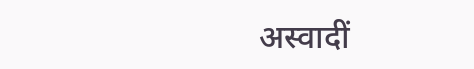अस्वादीं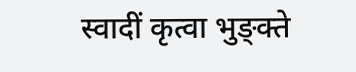स्वादीं कृत्वा भुङ्क्ते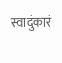स्वादुंकारं